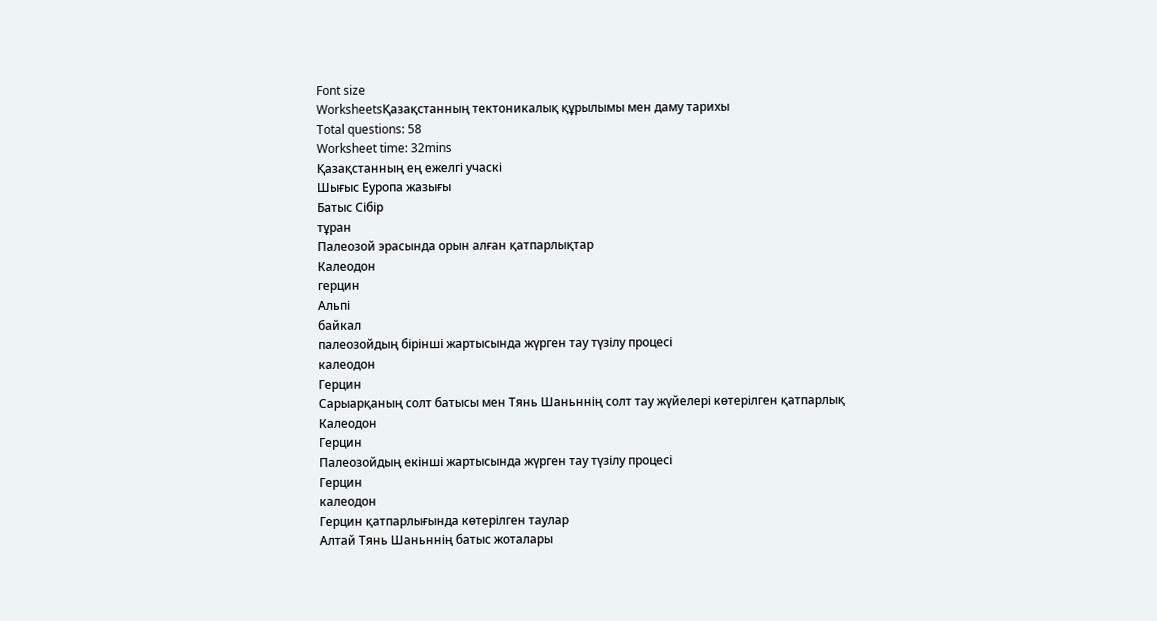Font size
WorksheetsҚазақстанның тектоникалық құрылымы мен даму тарихы
Total questions: 58
Worksheet time: 32mins
Қазақстанның ең ежелгі учаскі
Шығыс Еуропа жазығы
Батыс Сібір
тұран
Палеозой эрасында орын алған қатпарлықтар
Калеодон
герцин
Альпі
байкал
палеозойдың бірінші жартысында жүрген тау түзілу процесі
калеодон
Герцин
Сарыарқаның солт батысы мен Тянь Шаньннің солт тау жүйелері көтерілген қатпарлық
Калеодон
Герцин
Палеозойдың екінші жартысында жүрген тау түзілу процесі
Герцин
калеодон
Герцин қатпарлығында көтерілген таулар
Алтай Тянь Шаньннің батыс жоталары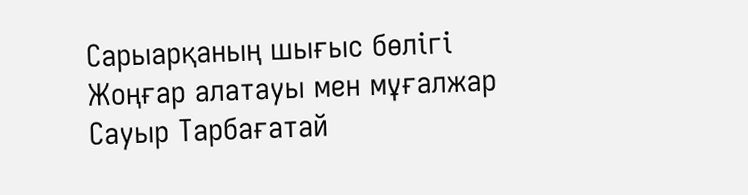Сарыарқаның шығыс бөлігі
Жоңғар алатауы мен мұғалжар
Сауыр Тарбағатай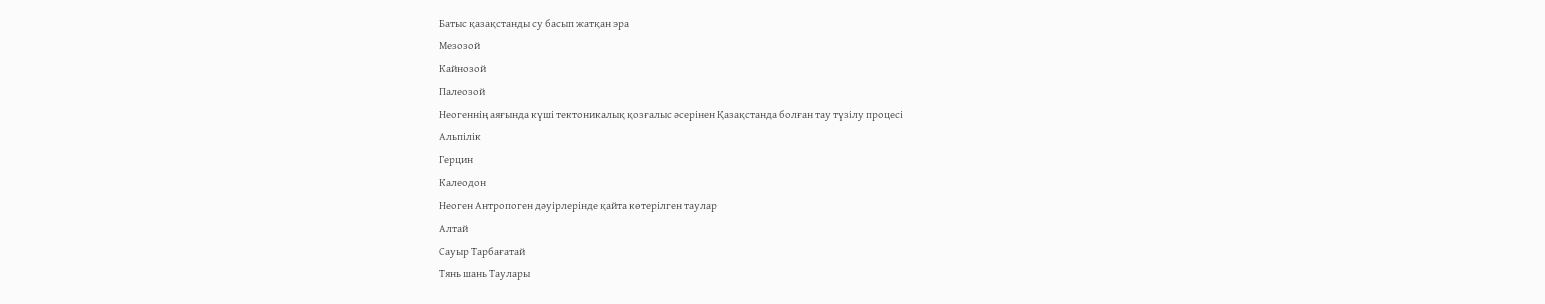Батыс қазақстанды су басып жатқан эра
Мезозой
Кайнозой
Палеозой
Неогеннің аяғында күші тектоникалық қозғалыс әсерінен Қазақстанда болған тау түзілу процесі
Альпілік
Герцин
Калеодон
Неоген Антропоген дәуірлерінде қайта көтерілген таулар
Алтай
Сауыр Тарбағатай
Тянь шань Таулары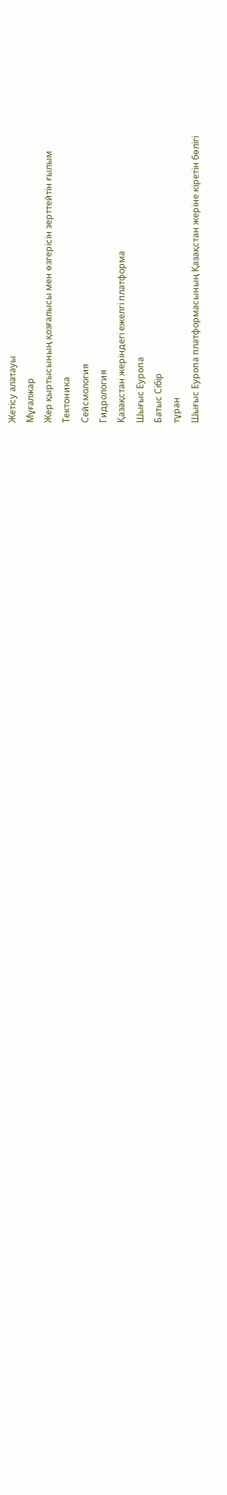Жетісу алатауы
Мұғалжар
Жер қыртысының қозғалысы мен өзгерісін зерттейтін ғылым
Тектоника
Сейсмология
Гидрология
Қазақстан жеріндегі ежелгі платформа
Шығыс Еуропа
Батыс Сібір
тұран
Шығыс Еуропа платформасының Қазақстан жеріне кіретін бөлігі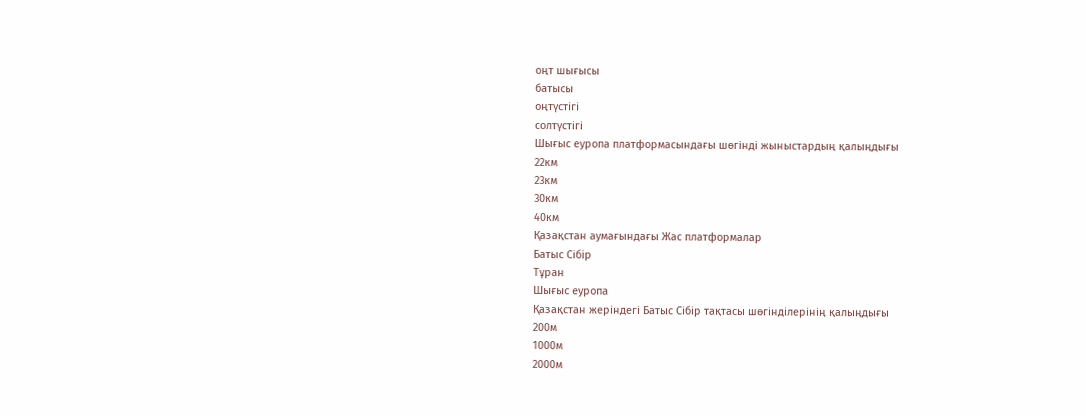оңт шығысы
батысы
оңтүстігі
солтүстігі
Шығыс еуропа платформасындағы шөгінді жыныстардың қалыңдығы
22км
23км
30км
40км
Қазақстан аумағындағы Жас платформалар
Батыс Сібір
Тұран
Шығыс еуропа
Қазақстан жеріндегі Батыс Сібір тақтасы шөгінділерінің қалыңдығы
200м
1000м
2000м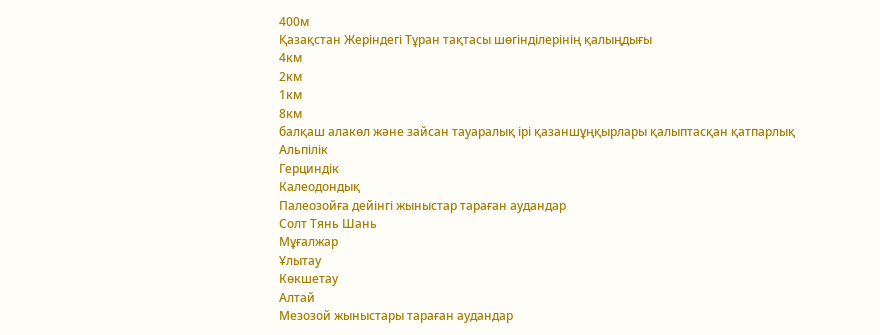400м
Қазақстан Жеріндегі Тұран тақтасы шөгінділерінің қалыңдығы
4км
2км
1км
8км
балқаш алакөл және зайсан тауаралық ірі қазаншұңқырлары қалыптасқан қатпарлық
Альпілік
Герциндік
Калеодондық
Палеозойға дейінгі жыныстар тараған аудандар
Солт Тянь Шань
Мұғалжар
Ұлытау
Көкшетау
Алтай
Мезозой жыныстары тараған аудандар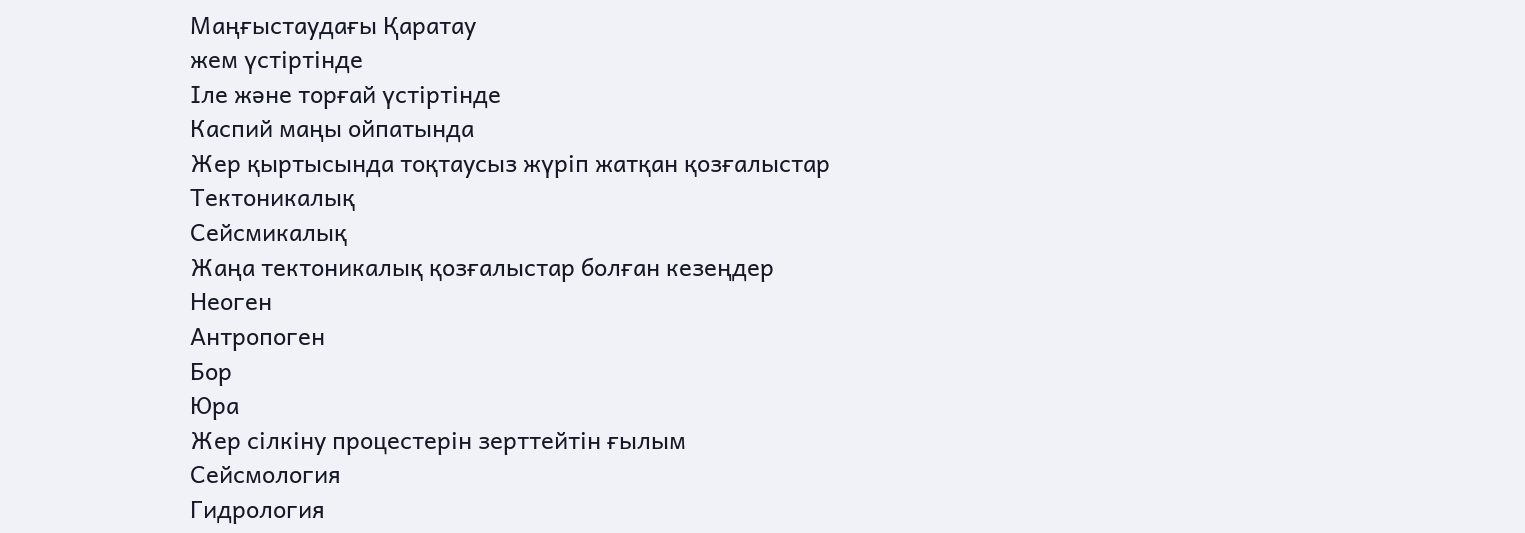Маңғыстаудағы Қаратау
жем үстіртінде
Іле және торғай үстіртінде
Каспий маңы ойпатында
Жер қыртысында тоқтаусыз жүріп жатқан қозғалыстар
Тектоникалық
Сейсмикалық
Жаңа тектоникалық қозғалыстар болған кезеңдер
Неоген
Антропоген
Бор
Юра
Жер сілкіну процестерін зерттейтін ғылым
Сейсмология
Гидрология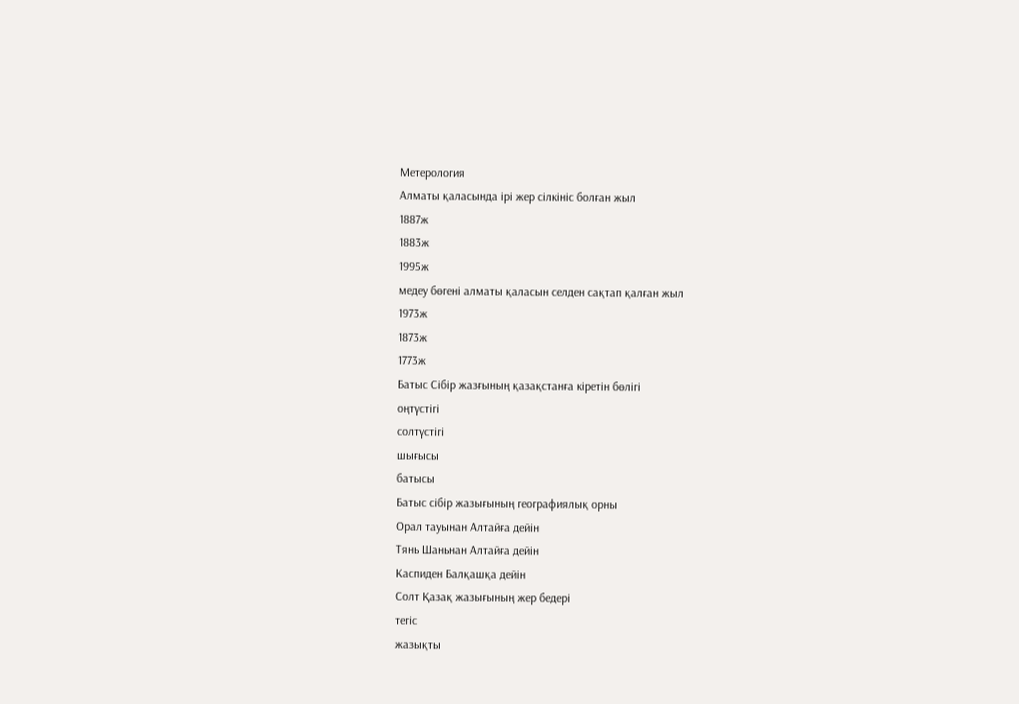Метерология
Алматы қаласында ірі жер сілкініс болған жыл
1887ж
1883ж
1995ж
медеу бөгені алматы қаласын селден сақтап қалған жыл
1973ж
1873ж
1773ж
Батыс Сібір жазғының қазақстанға кіретін бөлігі
оңтүстігі
солтүстігі
шығысы
батысы
Батыс сібір жазығының географиялық орны
Орал тауынан Алтайға дейін
Тянь Шаньнан Алтайға дейін
Каспиден Балқашқа дейін
Солт Қазақ жазығының жер бедері
тегіс
жазықты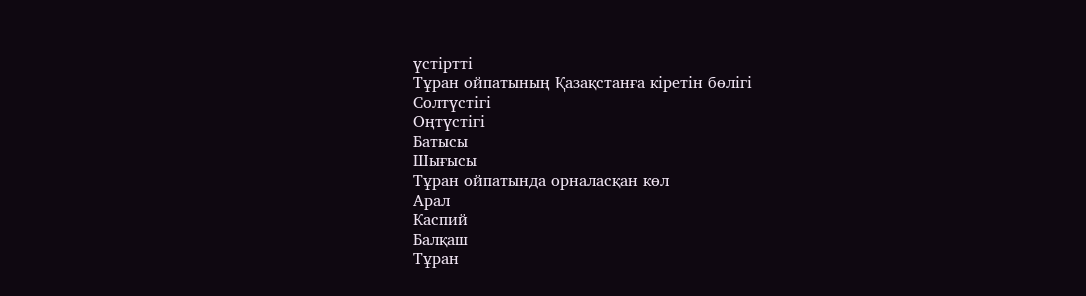үстіртті
Тұран ойпатының Қазақстанға кіретін бөлігі
Солтүстігі
Оңтүстігі
Батысы
Шығысы
Тұран ойпатында орналасқан көл
Арал
Каспий
Балқаш
Тұран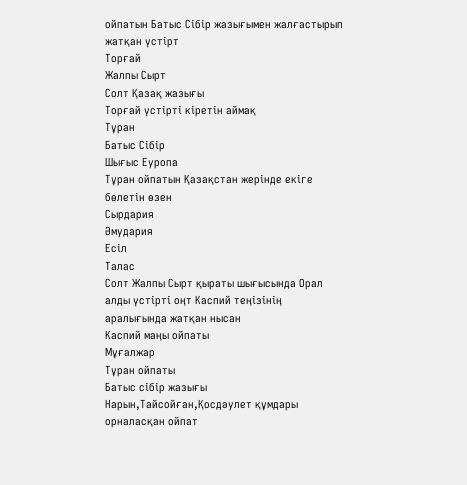ойпатын Батыс Сібір жазығымен жалғастырып жатқан үстірт
Торғай
Жалпы Сырт
Солт Қазақ жазығы
Торғай үстірті кіретін аймақ
Тұран
Батыс Сібір
Шығыс Еуропа
Тұран ойпатын Қазақстан жерінде екіге бөлетін өзен
Сырдария
Әмудария
Есіл
Талас
Солт Жалпы Сырт қыраты шығысында Орал алды үстірті оңт Каспий теңізінің аралығында жатқан нысан
Каспий маңы ойпаты
Мұғалжар
Тұран ойпаты
Батыс сібір жазығы
Нарын,Тайсойған,Қосдәулет құмдары орналасқан ойпат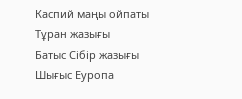Каспий маңы ойпаты
Тұран жазығы
Батыс Сібір жазығы
Шығыс Еуропа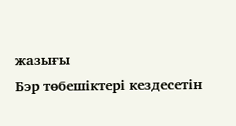жазығы
Бэр төбешіктері кездесетін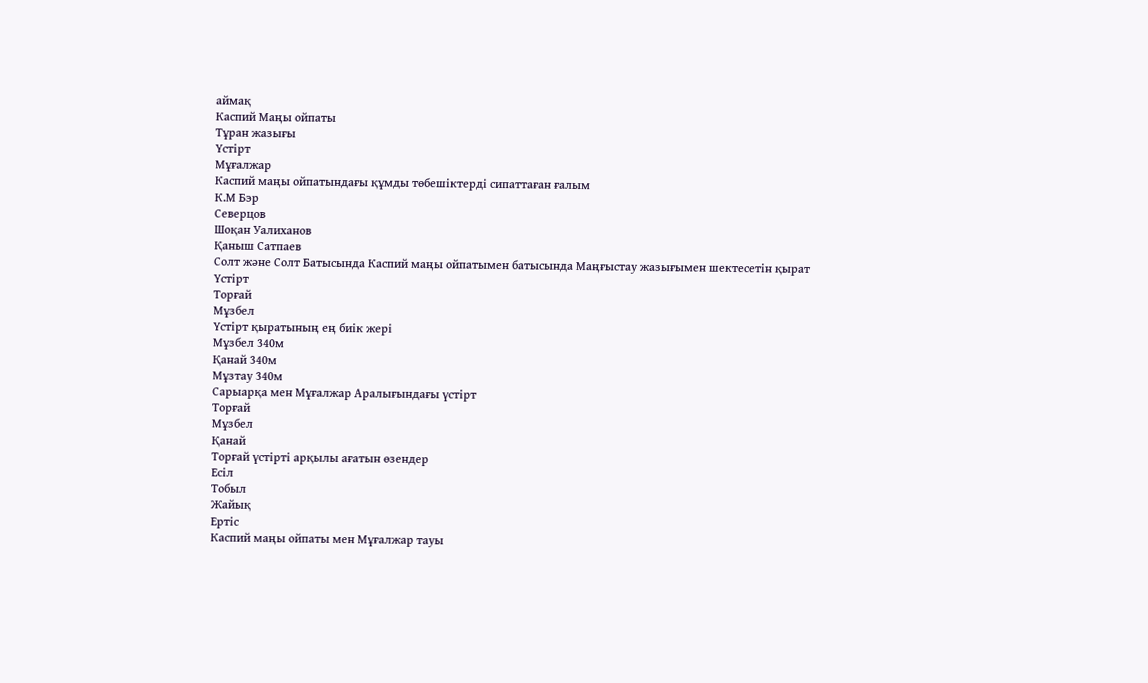аймақ
Каспий Маңы ойпаты
Тұран жазығы
Үстірт
Мұғалжар
Каспий маңы ойпатындағы құмды төбешіктерді сипаттаған ғалым
К.М Бэр
Северцов
Шоқан Уалиханов
Қаныш Сатпаев
Солт және Солт Батысында Каспий маңы ойпатымен батысында Маңғыстау жазығымен шектесетін қырат
Үстірт
Торғай
Мұзбел
Үстірт қыратының ең биік жері
Мұзбел 340м
Қанай 340м
Мұзтау 340м
Сарыарқа мен Мұғалжар Аралығындағы үстірт
Торғай
Мұзбел
Қанай
Торғай үстірті арқылы ағатын өзендер
Есіл
Тобыл
Жайық
Ертіс
Каспий маңы ойпаты мен Мұғалжар тауы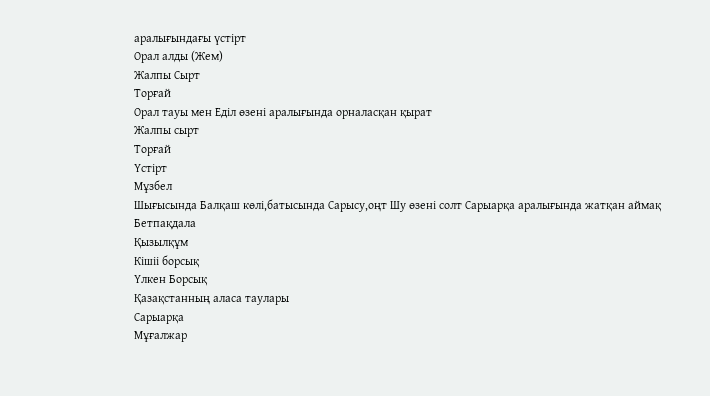аралығындағы үстірт
Орал алды (Жем)
Жалпы Сырт
Торғай
Орал тауы мен Еділ өзені аралығында орналасқан қырат
Жалпы сырт
Торғай
Үстірт
Мұзбел
Шығысында Балқаш көлі,батысында Сарысу,оңт Шу өзені солт Сарыарқа аралығында жатқан аймақ
Бетпақдала
Қызылқұм
Кішіі борсық
Үлкен Борсық
Қазақстанның аласа таулары
Сарыарқа
Мұғалжар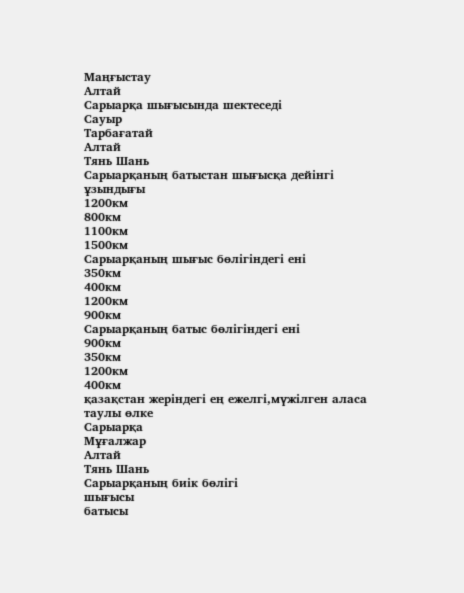Маңғыстау
Алтай
Сарыарқа шығысында шектеседі
Сауыр
Тарбағатай
Алтай
Тянь Шань
Сарыарқаның батыстан шығысқа дейінгі ұзындығы
1200км
800км
1100км
1500км
Сарыарқаның шығыс бөлігіндегі ені
350км
400км
1200км
900км
Сарыарқаның батыс бөлігіндегі ені
900км
350км
1200км
400км
қазақстан жеріндегі ең ежелгі,мүжілген аласа таулы өлке
Сарыарқа
Мұғалжар
Алтай
Тянь Шань
Сарыарқаның биік бөлігі
шығысы
батысы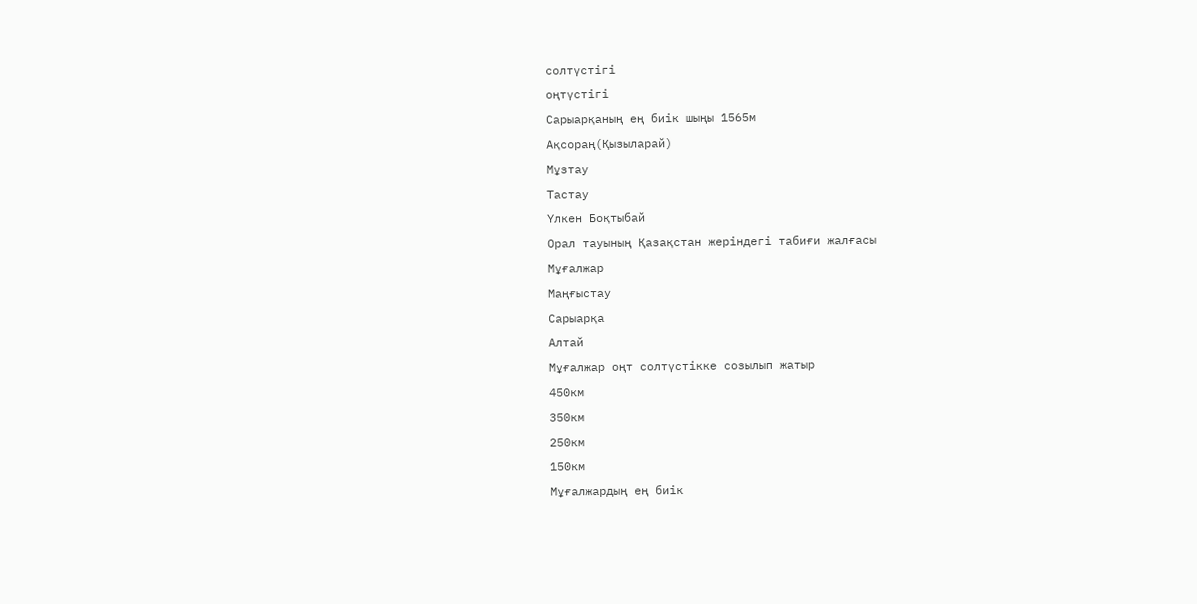солтүстігі
оңтүстігі
Сарыарқаның ең биік шыңы 1565м
Ақсораң(Қызыларай)
Мұзтау
Тастау
Үлкен Боқтыбай
Орал тауының Қазақстан жеріндегі табиғи жалғасы
Мұғалжар
Маңғыстау
Сарыарқа
Алтай
Мұғалжар оңт солтүстікке созылып жатыр
450км
350км
250км
150км
Мұғалжардың ең биік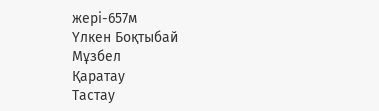жері-657м
Үлкен Боқтыбай
Мұзбел
Қаратау
Тастау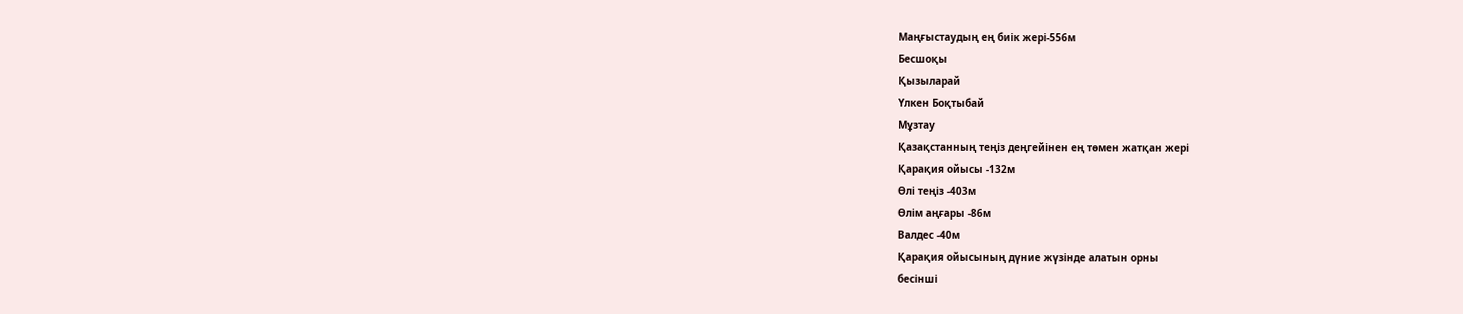Маңғыстаудың ең биік жері-556м
Бесшоқы
Қызыларай
Үлкен Боқтыбай
Мұзтау
Қазақстанның теңіз деңгейінен ең төмен жатқан жері
Қарақия ойысы -132м
Өлі теңіз -403м
Өлім аңғары -86м
Валдес -40м
Қарақия ойысының дүние жүзінде алатын орны
бесінші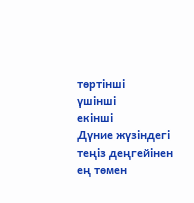төртінші
үшінші
екінші
Дүние жүзіндегі теңіз деңгейінен ең төмен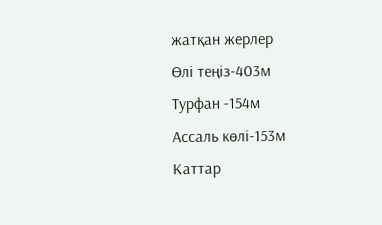жатқан жерлер
Өлі теңіз-403м
Турфан -154м
Ассаль көлі-153м
Каттар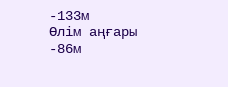-133м
Өлім аңғары -86м